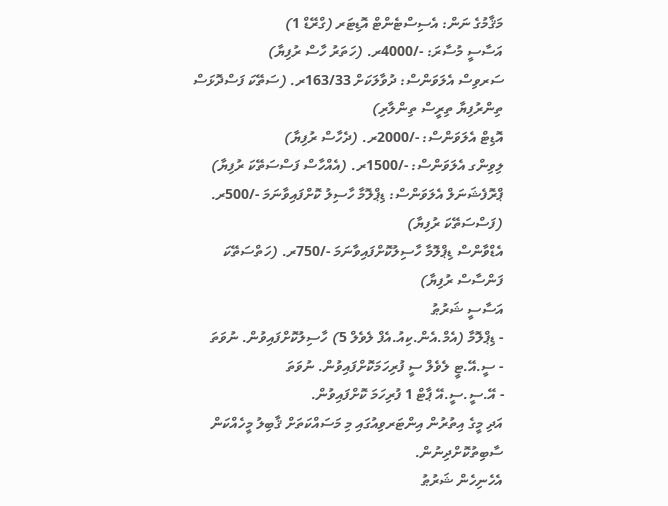މަޤާމުގެ ނަން: އެސިސްޓެންޓް އޮޑިޓަރ (ގްރޭޑް 1)
އަސާސީ މުސާރަ: -/4000ރ. (ހަތަރު ހާސް ރުފިޔާ)
ސަރވިސް އެލަވަންސް: ދުވާލަކަށް 163/33ރ. (ސަތޭކަ ފަސްދޮޅަސް ތިންރުފިޔާ ތިރީސް ތިންލާރި)
އޮޑިޓް އެލަވަންސް: -/2000ރ. (ދެހާސް ރުފިޔާ)
ލިވިންގ އެލަވަންސް: -/1500ރ. (އެއްހާސް ފަސްސަތޭކަ ރުފިޔާ)
ޕްރޮފެޝަނަލް އެލަވަންސް: ޑިޕްލޮމާ ހާސިލު ކޮށްފައިވާނަމަ -/500ރ. (ފަސްސަތޭކަ ރުފިޔާ)
އެޑްވާންސް ޑިޕްލޮމާ ހާސިލުކޮށްފައިވާނަމަ -/750ރ. (ހަތްސަތޭކަ ފަންސާސް ރުފިޔާ)
އަސާސީ ޝަރުޠު
- ޑިޕްލޮމާ (އެމް.އެން.ކިއު.އެފް ލެވެލް 5) ހާސިލުކޮށްފައިވުން. ނުވަތަ
- ސީ.އޭ.ޓީ ލެވެލް ސީ ފުރިހަމަކޮށްފައިވުން. ނުވަތަ
- އޭ.ސީ.ސީ.އޭ ޕާޓް 1 ފުރިހަމަ ކޮށްފައިވުން.
އަދި މީގެ އިތުރުން އިންޓަރވިއުގައި މި މަސައްކަތަށް ޤާބިލު މީހެއްކަން ސާބިތުކޮށްދިނުން.
އެހެނިހެން ޝަރުޠު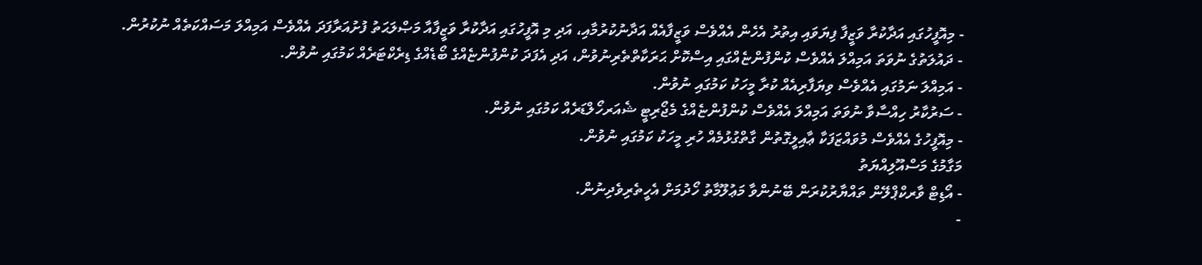- މިއޮފީހުގައި އަދާކުރާ ވަޒީފާ ފިޔަވައި އިތުރު އެހެން އެއްވެސް ވަޒީފާއެއް އަދާނުކުރުމާއި، އަދި މި އޮފީހުގައި އަދާކުރާ ވަޒީފާއާ މަޞްލަޙަތު ފުށުއަރާފަދަ އެއްވެސް އަމިއްލަ މަސައްކަތެއް ނުކުރުން.
- ދައުލަތުގެ ނުވަތަ އަމިއްލަ އެއްވެސް ކުންފުންޏެއްގައި އިސްކޮށް ޙަރަކާތްތެރިނުވުން، އަދި އެފަދަ ކުންފުންޏެއްގެ ބޯޑެއްގެ ޑިރެކްޓަރެއް ކަމުގައި ނުވުން.
- އަމިއްލަ ނަމުގައި އެއްވެސް ވިޔަފާރިއެއް ކުރާ މީހަކު ކަމުގައި ނުވުން.
- ސަރުކާރު ހިއްސާވާ ނުވަތަ އަމިއްލަ އެއްވެސް ކުންފުންޏެއްގެ މެޖޯރިޓީ ޝެއަރހޯލްޑަރެއް ކަމުގައި ނުވުން.
- މިއޮފީހުގެ އެއްވެސް މުވައްޒަފަކާ ޢާއިލީގޮތުން ގާތްގުޅުމެއް ހުރި މީހަކު ކަމުގައި ނުވުން.
މަގާމުގެ މަސްއޫލިއްޔަތު
- އޯޑިޓް ވާރކްޕްލޭން ތައްޔާރުކުރަން ބޭނުންވާ މަޢުލޫމާތު ހޯދުމަށް އެހީތެރިވެދިނުން.
-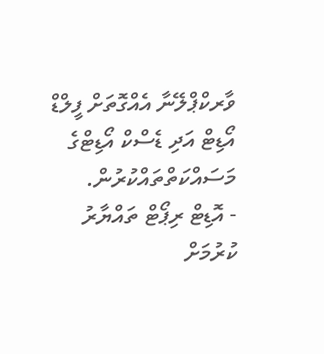ވާރކްޕްލޭނާ އެއްގޮތަށް ފީލްޑް އޯޑިޓް އަދި ޑެސްކް އޯޑިޓްގެ މަސައްކަތްތައްކުރުން.
- އޮޑިޓް ރިޕޯޓް ތައްޔާރު ކުރުމަށް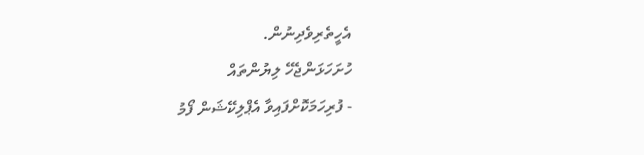އެހީތެރިވެދިނުން.
ހުށަހަޅަންޖެހޭ ލިޔުންތައް
- ފުރިހަމަކޮށްފައިވާ އެޕްލިކޭޝަން ފޯމު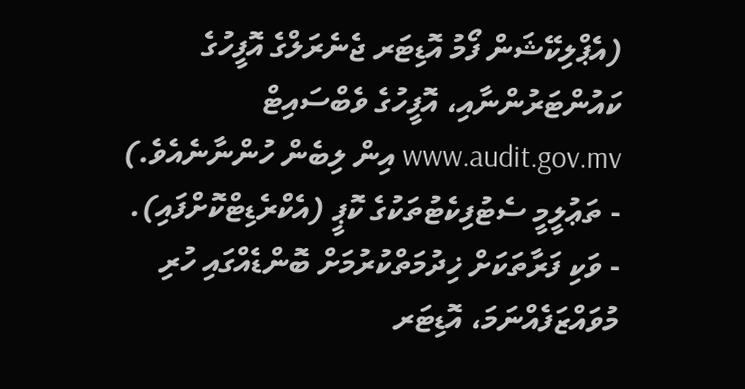(އެޕްލިކޭޝަން ފޯމު އޮޑިޓަރ ޖެނެރަލްގެ އޮފީހުގެ ކައުންޓަރުންނާއި، އޮފީހުގެ ވެބްސައިޓް www.audit.gov.mv އިން ލިބެން ހުންނާނެއެވެ.)
- ތަޢުލީމީ ސެޓުފިކެޓުތަކުގެ ކޮޕީ (އެކްރެޑިޓްކޮށްފައި).
- ވަކި ފަރާތަކަށް ޚިދުމަތްކުރުމަށް ބޮންޑެއްގައި ހުރި މުވައްޒަފެއްނަމަ، އޮޑިޓަރ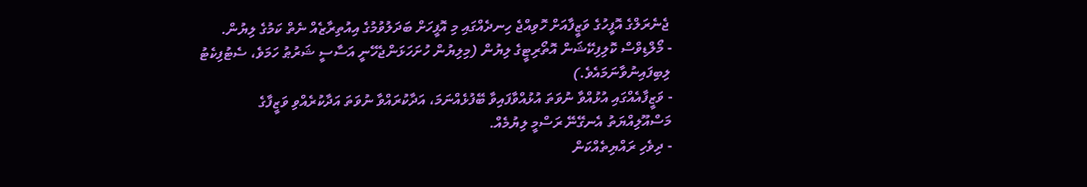ޖެނެރަލްގެ އޮފީހުގެ ވަޒީފާއަށް ހޮވިއްޖެ ހިނދެއްގައި މި އޮފީހަށް ބަދަލުވުމުގެ އިއުތިރާޒެއް ނެތް ކަމުގެ ލިޔުން.
- މޯލްޑިވްސް ކޮލިފިކޭޝަން އޮތޯރިޓީގެ ލިޔުން (މިލިޔުން ހުށަހަޅަންޖެހޭނީ އަސާސީ ޝަރުޠު ހަމަވެ، ސެޓުފިކެޓު ލިބިފައިނުވާނަމައެވެ.)
- ވަޒީފާއެއްގައި އުޅުއްވާ ނުވަތަ އުޅުއްވާފައިވާ ބޭފުޅެއްނަމަ، އަދާކުރައްވާ ނުވަތަ އަދާކުރެއްވި ވަޒީފާގެ މަސްއޫލިއްޔަތު އެނގޭނޭ ރަސްމީ ލިޔުމެއް.
- ދިވެހި ރައްޔިތެއްކަން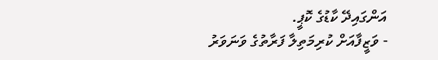އަންގައިދޭ ކާޑުގެ ކޮޕީ.
- ވަޒީފާއަށް ކުރިމަތިލާ ފަރާތުގެ ވަނަވަރު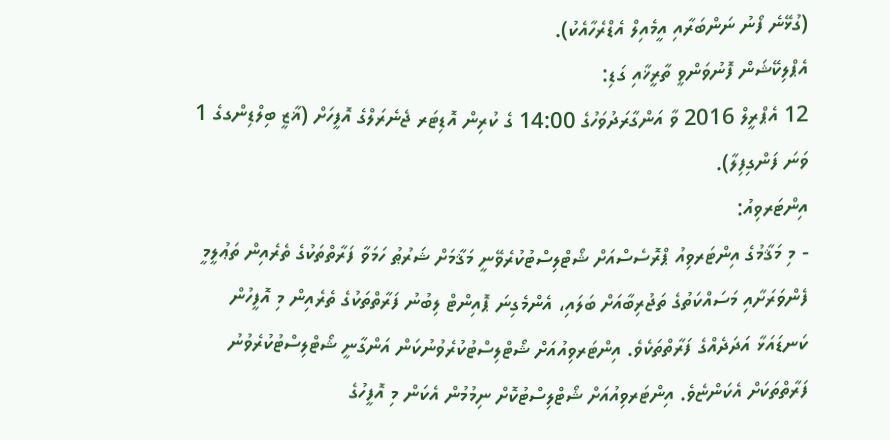(ގުޅޭނެ ފޯނު ނަންބަރާއި އީމެއިލް އެޑްރެހާއެކު).
އެޕްލިކޭޝަން ފޮނުވަންވީ ތާރީޚާއި ގަޑި:
12 އެޕްރީލް 2016 ވާ އަންގާރަދުވަހުގެ 14:00 ގެ ކުރިން އޮޑިޓަރ ޖެނެރަލްގެ އޮފީހަށް (ޣާޒީ ބިލްޑިންގގެ 1 ވަނަ ފަންގިފިލާ).
އިންޓަރވިއު:
- މި މަޤާމުގެ އިންޓަރވިއު ޕްރޮސެސްއަށް ޝޯޓްލިސްޓުކުރެވޭނީ މަޤާމަށް ޝަރުޠު ހަމަވާ ފަރާތްތަކުގެ ތެރެއިން ތަޢުލީމީ ފެންވަރަށާއި މަސައްކަތުގެ ތަޖުރިބާއަށް ބަލައި، އެންމެގިނަ ޕޮއިންޓް ލިބުނު ފަރާތްތަކުގެ ތެރެއިން މި އޮފީހުން ކަނޑައަޅާ އަދަދެއްގެ ފަރާތްތަކެވެ. އިންޓަރވިއުއަށް ޝޯޓްލިސްޓުކުރެވުނުކަން އަންގާނީ ޝޯޓްލިސްޓުކުރެވުނު ފަރާތްތަކަށް އެކަންޏެވެ. އިންޓަރވިއުއަށް ޝޯޓްލިސްޓުކޮށް ނިމުމުން އެކަން މި އޮފީހުގެ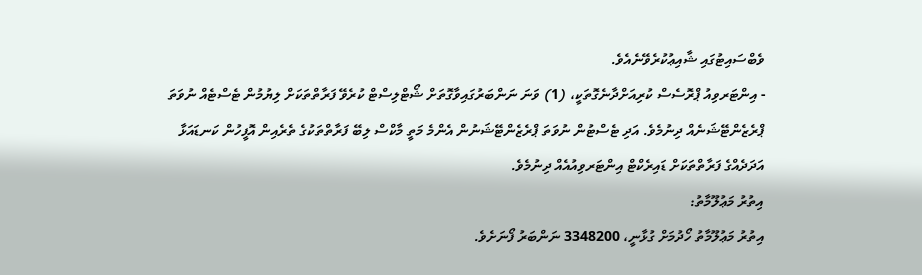ވެބްސައިޓުގައި ޝާއިޢުކުރެވޭނެއެވެ.
- އިންޓަރވިއު ޕްރޮސެސް ކުރިއަށްދާނެގޮތަކީ، (1) ވަނަ ނަންބަރުގައިވާގޮތަށް ޝޯޓްލިސްޓް ކުރެވޭ ފަރާތްތަކަށް ލިޔުމުން ޓެސްޓެއް ނުވަތަ ޕްރެޒެންޓޭޝަނެއް ދިނުމެވެ. އަދި ޓެސްޓުން ނުވަތަ ޕްރެޒެންޓޭޝަނުން އެންމެ މަތީ މާކްސް ލިބޭ ފަރާތްތަކުގެ ތެރެއިން އޮފީހުން ކަނޑައަޅާ އަދަދެއްގެ ފަރާތްތަކަށް ޑައިރެކްޓް އިންޓަރވިއުއެއް ދިނުމެވެ.
އިތުރު މަޢުލޫމާތު:
އިތުރު މަޢުލޫމާތު ހޯދުމަށް ގުޅާނީ، 3348200 ނަންބަރު ފޯނަށެވެ.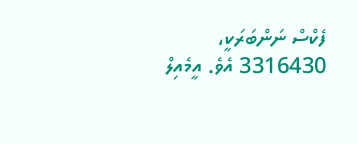ފެކްސް ނަންބަރަކީ، 3316430 އެވެ. އީމެއިލް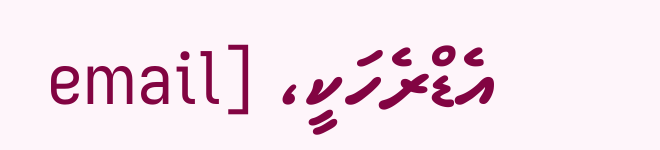އެޑްރެހަކީ، [email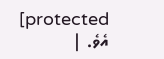protected] އެވެ. |